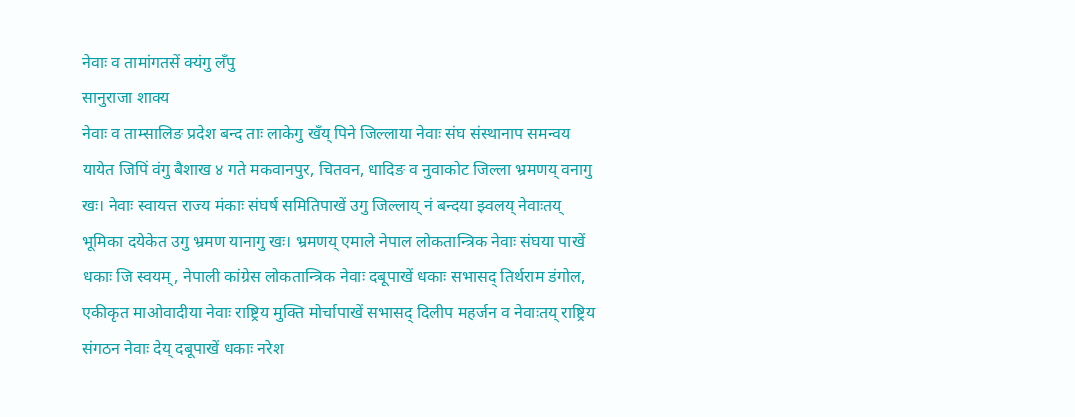नेवाः व तामांगतसें क्यंगु लँपु
सानुराजा शाक्य
नेवाः व ताम्सालिङ प्रदेश बन्द ताः लाकेगु खँय् पिने जिल्लाया नेवाः संघ संस्थानाप समन्वय यायेत जिपिं वंगु बैशाख ४ गते मकवानपुर, चितवन, धादिङ व नुवाकोट जिल्ला भ्रमणय् वनागु खः। नेवाः स्वायत्त राज्य मंकाः संघर्ष समितिपाखें उगु जिल्लाय् नं बन्दया झ्वलय् नेवाःतय् भूमिका दयेकेत उगु भ्रमण यानागु खः। भ्रमणय् एमाले नेपाल लोकतान्त्रिक नेवाः संघया पाखें धकाः जि स्वयम्, नेपाली कांग्रेस लोकतान्त्रिक नेवाः दबूपाखें धकाः सभासद् तिर्थराम डंगोल, एकीकृत माओवादीया नेवाः राष्ट्रिय मुक्ति मोर्चापाखें सभासद् दिलीप महर्जन व नेवाःतय् राष्ट्रिय संगठन नेवाः देय् दबूपाखें धकाः नरेश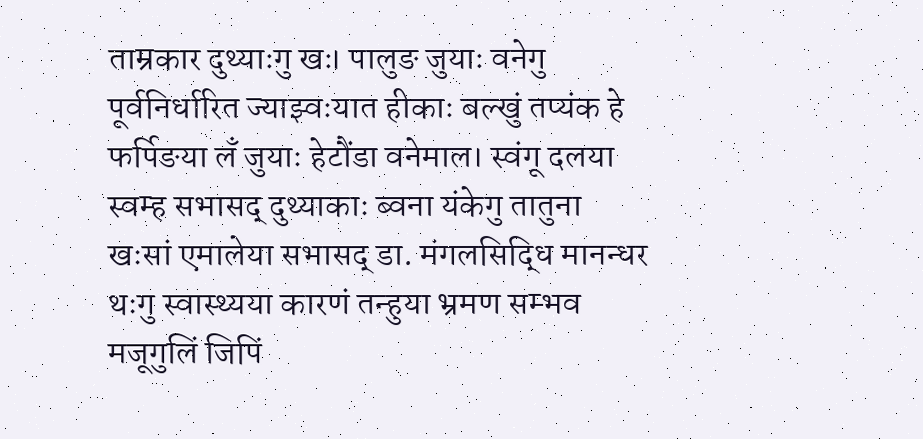ताम्रकार दुथ्याःगु खः। पालुङ जुयाः वनेगु पूर्वनिर्धारित ज्याझ्वःयात हीकाः बल्खुं तप्यंक हे फर्पिङया लँ जुयाः हेटौंडा वनेमाल। स्वंगू दलया स्वम्ह सभासद् दुथ्याकाः ब्वना यंकेगु तातुना खःसां एमालेया सभासद् डा. मंगलसिद्धि मानन्धर थःगु स्वास्थ्यया कारणं तन्हुया भ्रमण सम्भव मजूगुलिं जिपिं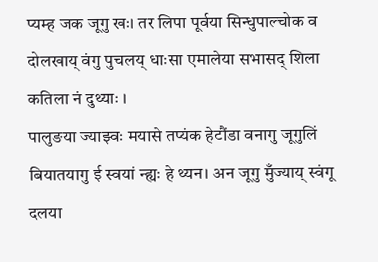प्यम्ह जक जूगु खः। तर लिपा पूर्वया सिन्धुपाल्चोक व दोलखाय् वंगु पुचलय् धाःसा एमालेया सभासद् शिला कतिला नं दुथ्याः ।
पालुङया ज्याझ्वः मयासे तप्यंक हेटौंडा वनागु जूगुलिं बियातयागु ई स्वयां न्ह्यः हे थ्यन। अन जूगु मुँज्याय् स्वंगू दलया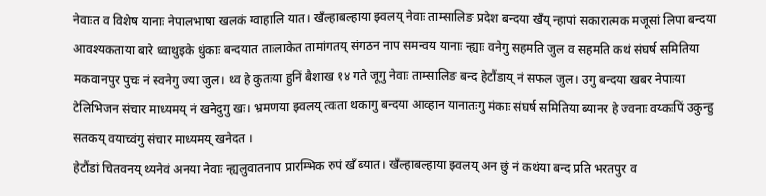नेवाःत व विशेष यानाः नेपालभाषा खलकं ग्वाहालि यात। खँल्हाबल्हाया झ्वलय् नेवाः ताम्सालिङ प्रदेश बन्दया खँय् न्हापां सकारात्मक मजूसां लिपा बन्दया आवश्यकताया बारे ध्वाथुइके धुंकाः बन्दयात ताःलाकेत तामांगतय् संगठन नाप समन्वय यानाः न्ह्याः वनेगु सहमति जुल व सहमति कथं संघर्ष समितिया मकवानपुर पुचः नं स्वनेगु ज्या जुल। थ्व हे कुतःया हुनिं बैशाख १४ गते जूगु नेवाः ताम्सालिङ बन्द हेटौंडाय् नं सफल जुल। उगु बन्दया खबर नेपाःया टेलिभिजन संचार माध्यमय् नं खनेदुगु खः। भ्रमणया झ्वलय् त्वःता थकागु बन्दया आव्हान यानातःगु मंकाः संघर्ष समितिया ब्यानर हे ज्वनाः वय्कःपिं उकुन्हु सतकय् वयाच्वंगु संचार माध्यमय् खनेदत ।
हेटौंडां चितवनय् थ्यनेवं अनया नेवाः न्ह्यलुवातनाप प्रारम्भिक रुपं खँ ब्यात। खँल्हाबल्हाया झ्वलय् अन छुं नं कथंया बन्द प्रति भरतपुर व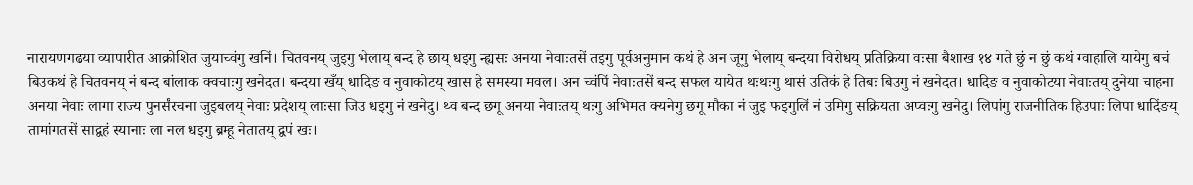नारायणगढया व्यापारीत आक्रोशित जुयाच्वंगु खनिं। चितवनय् जुइगु भेलाय् बन्द हे छाय् धइगु न्ह्यसः अनया नेवाःतसें तइगु पूर्वअनुमान कथं हे अन जूगु भेलाय् बन्दया विरोधय् प्रतिक्रिया वःसा बैशाख १४ गते छुं न छुं कथं ग्वाहालि यायेगु बचं बिउकथं हे चितवनय् नं बन्द बांलाक क्वचाःगु खनेदत। बन्दया खँय् धादिङ व नुवाकोटय् खास हे समस्या मवल। अन च्वंपिं नेवाःतसें बन्द सफल यायेत थःथःगु थासं उतिकं हे तिबः बिउगु नं खनेदत। धादिङ व नुवाकोटया नेवाःतय् दुनेया चाहना अनया नेवाः लागा राज्य पुनर्संरचना जुइबलय् नेवाः प्रदेशय् लाःसा जिउ धइगु नं खनेदु। थ्व बन्द छगू अनया नेवाःतय् थःगु अभिमत क्यनेगु छगू मौका नं जुइ फइगुलिं नं उमिगु सक्रियता अप्वःगु खनेदु। लिपांगु राजनीतिक हिउपाः लिपा धादिंङय् तामांगतसें साद्वहं स्यानाः ला नल धइगु ब्रम्हू नेतातय् द्वपं खः।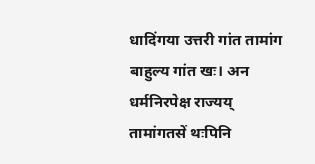धादिंगया उत्तरी गांत तामांग बाहुल्य गांत खः। अन धर्मनिरपेक्ष राज्यय् तामांगतसें थःपिनि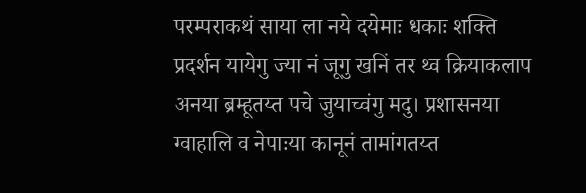परम्पराकथं साया ला नये दयेमाः धकाः शक्ति प्रदर्शन यायेगु ज्या नं जूगु खनिं तर थ्व क्रियाकलाप अनया ब्रम्हूतय्त पचे जुयाच्वंगु मदु। प्रशासनया ग्वाहालि व नेपाःया कानूनं तामांगतय्त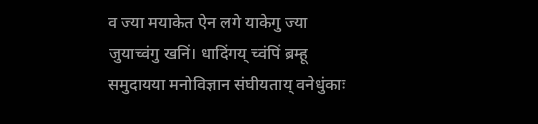व ज्या मयाकेत ऐन लगे याकेगु ज्या जुयाच्वंगु खनिं। धादिंगय् च्वंपिं ब्रम्हू समुदायया मनोविज्ञान संघीयताय् वनेधुंकाः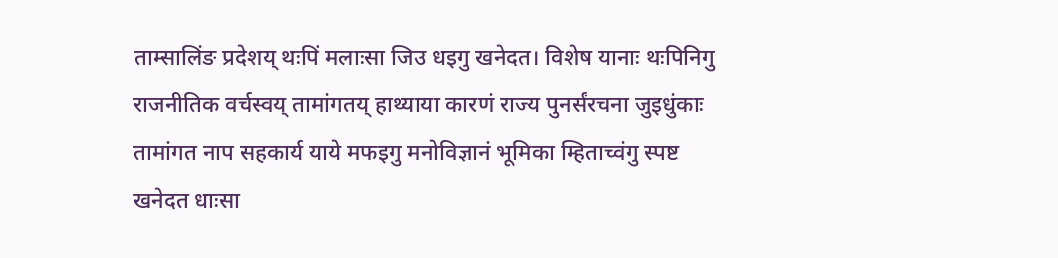ताम्सालिंङ प्रदेशय् थःपिं मलाःसा जिउ धइगु खनेदत। विशेष यानाः थःपिनिगु राजनीतिक वर्चस्वय् तामांगतय् हाथ्याया कारणं राज्य पुनर्संरचना जुइधुंकाः तामांगत नाप सहकार्य याये मफइगु मनोविज्ञानं भूमिका म्हिताच्वंगु स्पष्ट खनेदत धाःसा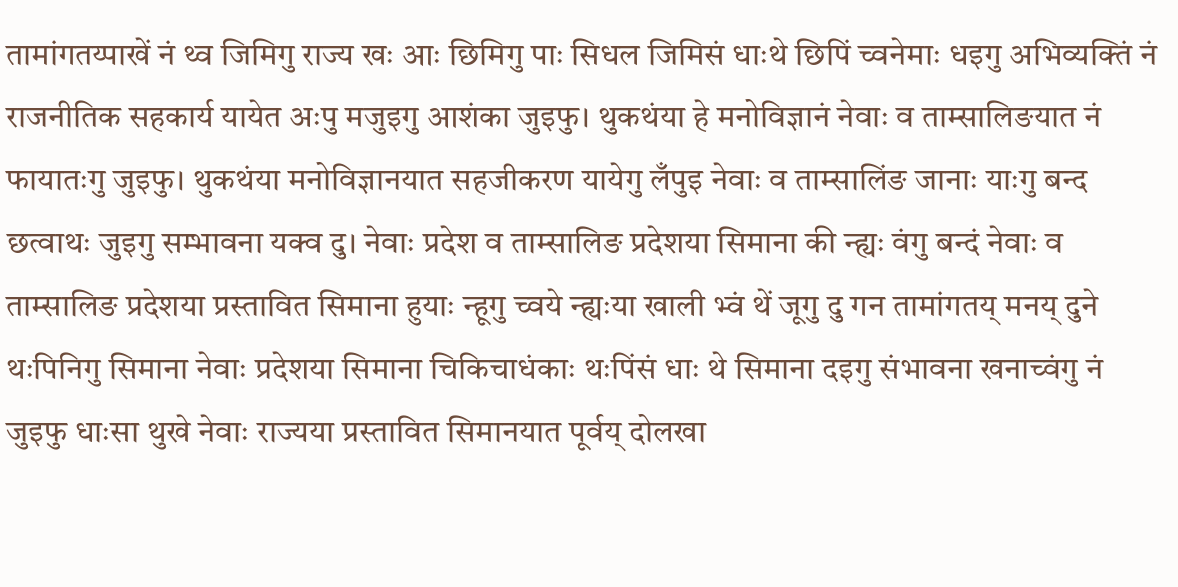तामांगतय्पाखें नं थ्व जिमिगु राज्य खः आः छिमिगु पाः सिधल जिमिसं धाःथे छिपिं च्वनेमाः धइगु अभिव्यक्तिं नं राजनीतिक सहकार्य यायेत अःपु मजुइगु आशंका जुइफु। थुकथंया हे मनोविज्ञानं नेवाः व ताम्सालिङयात नं फायातःगु जुइफु। थुकथंया मनोविज्ञानयात सहजीकरण यायेगु लँपुइ नेवाः व ताम्सालिंङ जानाः याःगु बन्द छत्वाथः जुइगु सम्भावना यक्व दु। नेवाः प्रदेश व ताम्सालिङ प्रदेशया सिमाना की न्ह्यः वंगु बन्दं नेवाः व ताम्सालिङ प्रदेशया प्रस्तावित सिमाना हुयाः न्हूगु च्वये न्ह्यःया खाली भ्वं थें जूगु दु गन तामांगतय् मनय् दुने थःपिनिगु सिमाना नेवाः प्रदेशया सिमाना चिकिचाधंकाः थःपिंसं धाः थे सिमाना दइगु संभावना खनाच्वंगु नं जुइफु धाःसा थुखे नेवाः राज्यया प्रस्तावित सिमानयात पूर्वय् दोलखा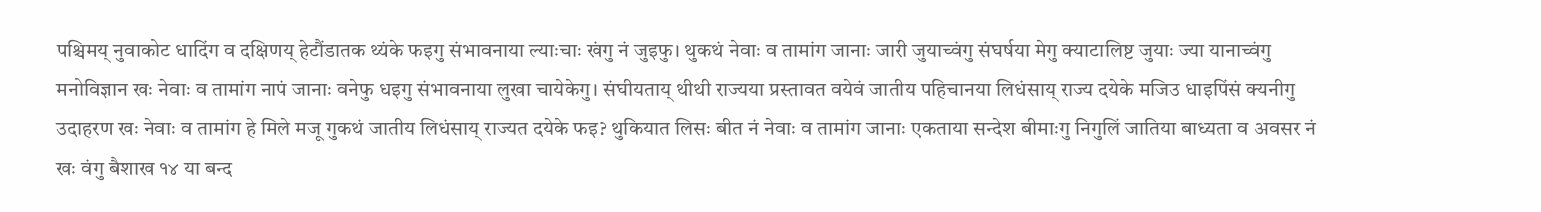पश्चिमय् नुवाकोट धादिंग व दक्षिणय् हेटौंडातक थ्यंके फइगु संभावनाया ल्याःचाः खंगु नं जुइफु। थुकथं नेवाः व तामांग जानाः जारी जुयाच्वंगु संघर्षया मेगु क्याटालिष्ट जुयाः ज्या यानाच्वंगु मनोविज्ञान खः नेवाः व तामांग नापं जानाः वनेफु धइगु संभावनाया लुखा चायेकेगु। संघीयताय् थीथी राज्यया प्रस्तावत वयेवं जातीय पहिचानया लिधंसाय् राज्य दयेके मजिउ धाइपिंसं क्यनीगु उदाहरण खः नेवाः व तामांग हे मिले मजू गुकथं जातीय लिधंसाय् राज्यत दयेके फइ? थुकियात लिसः बीत नं नेवाः व तामांग जानाः एकताया सन्देश बीमाःगु निगुलिं जातिया बाध्यता व अवसर नं खः वंगु बैशाख १४ या बन्द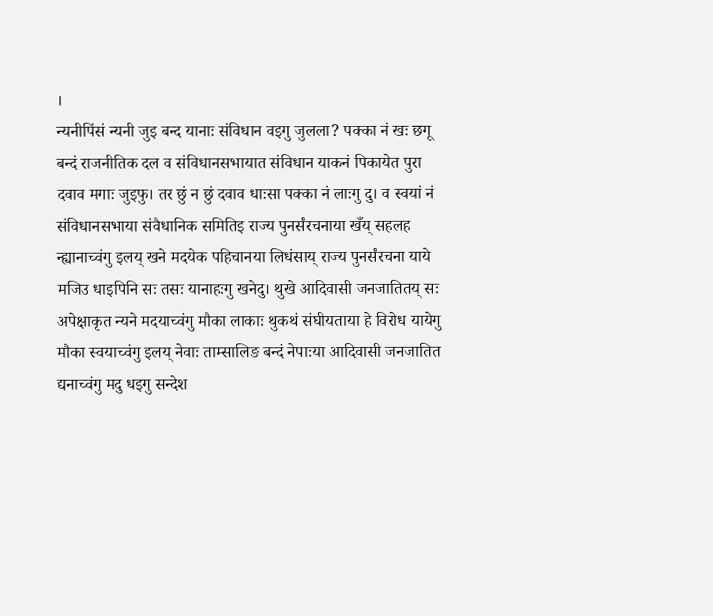।
न्यनीपिंसं न्यनी जुइ बन्द यानाः संविधान वइगु जुलला? पक्का नं खः छगू बन्दं राजनीतिक दल व संविधानसभायात संविधान याकनं पिकायेत पुरा दवाव मगाः जुइफु। तर छुं न छुं दवाव धाःसा पक्का नं लाःगु दु। व स्वयां नं संविधानसभाया संवैधानिक समितिइ राज्य पुनर्संरचनाया खँय् सहलह न्ह्यानाच्वंगु इलय् खने मदयेक पहिचानया लिधंसाय् राज्य पुनर्संरचना याये मजिउ धाइपिनि सः तसः यानाहःगु खनेदु। थुखे आदिवासी जनजातितय् सः अपेक्षाकृत न्यने मदयाच्वंगु मौका लाकाः थुकथं संघीयताया हे विरोध यायेगु मौका स्वयाच्वंगु इलय् नेवाः ताम्सालिङ बन्दं नेपाःया आदिवासी जनजातित द्यनाच्वंगु मदु धइगु सन्देश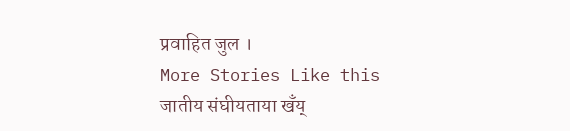प्रवाहित जुल ।
More Stories Like this
जातीय संघीयताया खँय्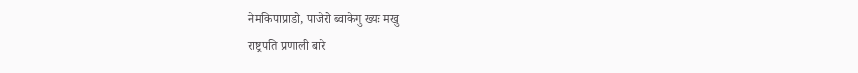नेमकिपाप्राडो, पाजेरो ब्वाकेगु ख्यः मखु
राष्ट्रपति प्रणाली बारे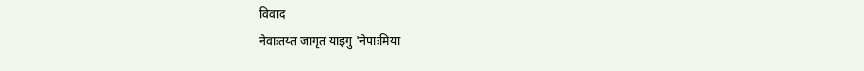विवाद
नेवाःतय्त जागृत याइगु 'नेपाःमिया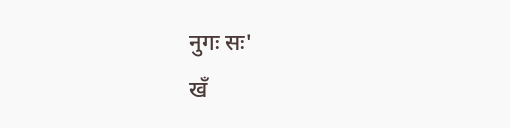नुगः सः'
खँ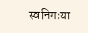स्वनिगःया